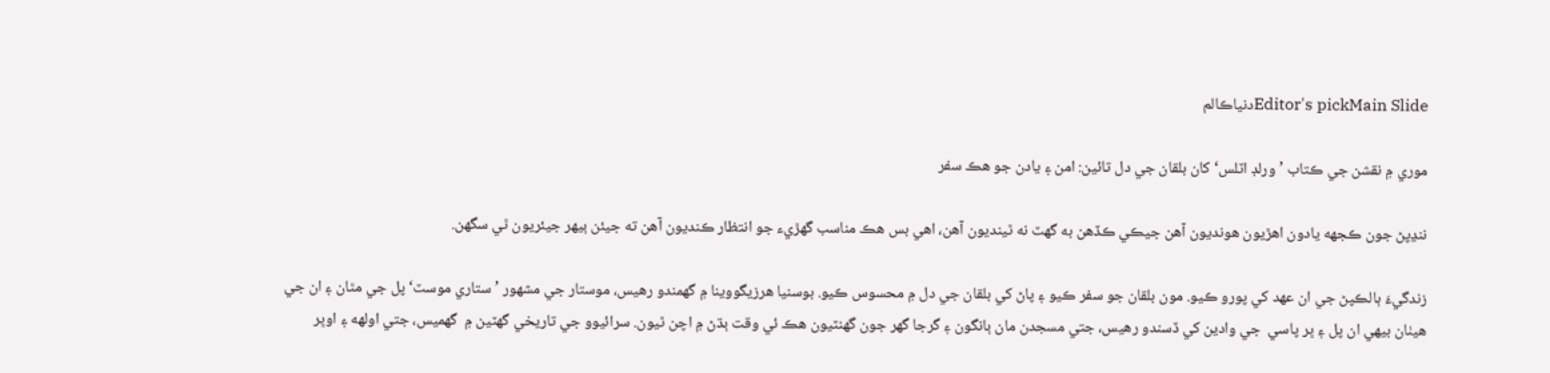Editor's pickMain Slideدنياڪالم

موري ۾ نقشن جي ڪتاب ’ورلڊ اٽلس‘ کان بلقان جي دل تائين: امن ۽ يادن جو هڪ سفر

ننڍپڻ جون ڪجهه يادون اهڙيون هونديون آهن جيڪي ڪڏهن به گهٽ نه ٿينديون آهن، اهي بس هڪ مناسب گهڙيء جو انتظار ڪنديون آهن ته جيئن ٻيهر جيئريون ٿي سگهن.

زندگيءَ ٻالڪپڻ جي ان عهد کي پورو ڪيو. مون بلقان جو سفر ڪيو ۽ پاڻ کي بلقان جي دل ۾ محسوس ڪيو. بوسنيا هرزيگووينا ۾ گهمندو رهيس، موستار جي مشهور ’ستاري موسٽ‘ پل جي مٿان ۽ ان جي هيٺان بيهي ان پل ۽ ڀر پاسي  جي وادين کي ڏسندو رهيس، جتي مسجدن مان ٻانگون ۽ گرجا گهر جون گهنٽيون هڪ ئي وقت ٻڌڻ ۾ اچن ٿيون. سرائيوو جي تاريخي گهٽين ۾  گهميس، جتي اولهه ۽ اوڀر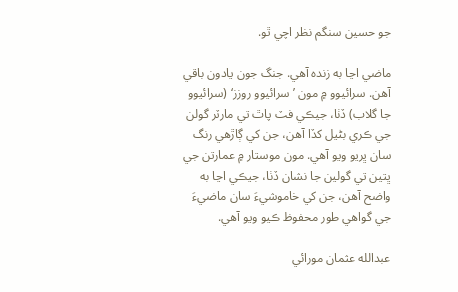جو حسين سنگم نظر اچي ٿو.

ماضي اڃا به زنده آهي. جنگ جون يادون باقي آهن. سرائيوو ۾ مون ’سرائيوو روزز‘ (سرائيوو جا گلاب) ڏٺا، جيڪي فٽ پاٿ تي مارٽر گولن جي ڪري بڻيل کڏا آهن، جن کي ڳاڙهي رنگ سان ڀريو ويو آهي. مون موستار ۾ عمارتن جي ڀتين تي گولين جا نشان ڏٺا، جيڪي اڃا به واضح آهن، جن کي خاموشيءَ سان ماضيءَ جي گواهي طور محفوظ ڪيو ويو آهي.

عبدالله عثمان مورائي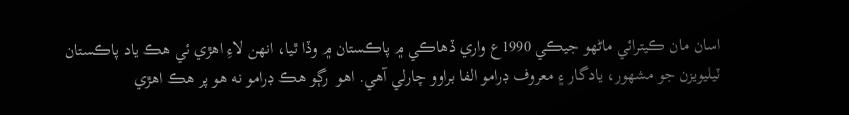اسان مان ڪيترائي ماڻهو جيڪي 1990ع واري ڏهاڪي ۾ پاڪستان ۾ وڏا ٿيا، انهن لاءِ اهڙي ئي هڪ ياد پاڪستان ٽيليويزن جو مشهور، يادگار ۽ معروف ڊرامو الفا براوو چارلي آهي. اهو  رڳو هڪ ڊرامو نه هو پر هڪ اهڙي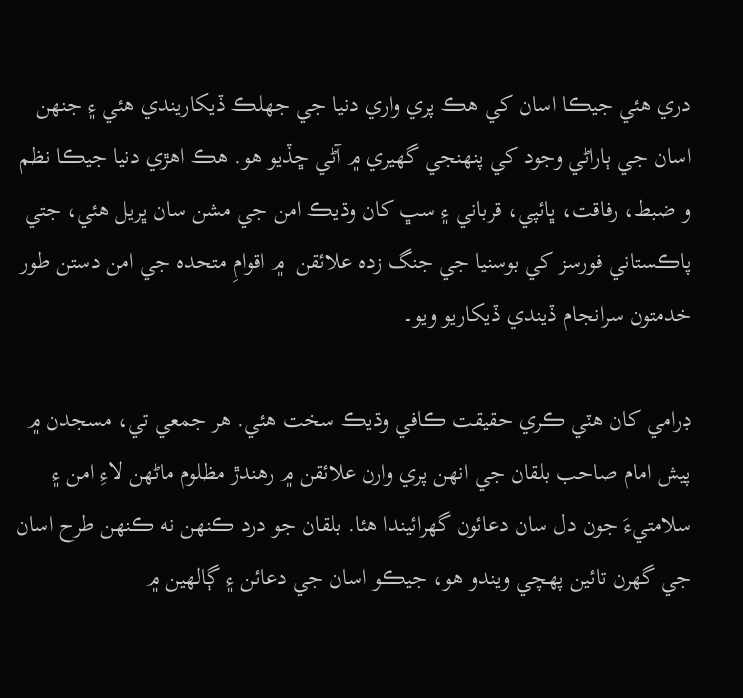دري هئي جيڪا اسان کي هڪ پري واري دنيا جي جهلڪ ڏيکاريندي هئي ۽ جنھن اسان جي ٻاراڻي وجود کي پنهنجي گهيري ۾ آڻي ڇڏيو هو. هڪ اهڙي دنيا جيڪا نظم و ضبط، رفاقت، ڀائپي، قرباني ۽ سڀ کان وڌيڪ امن جي مشن سان ڀريل هئي، جتي پاڪستاني فورسز کي بوسنيا جي جنگ زده علائقن  ۾ اقوامِ متحده جي امن دستن طور خدمتون سرانجام ڏيندي ڏيکاريو ويو۔

ڊرامي کان هٽي ڪري حقيقت ڪافي وڌيڪ سخت هئي. هر جمعي تي، مسجدن ۾ پيش امام صاحب بلقان جي انهن پري وارن علائقن ۾ رهندڙ مظلوم ماڻهن لاءِ امن ۽ سلامتيءَ جون دل سان دعائون گهرائيندا هئا. بلقان جو درد ڪنهن نه ڪنهن طرح اسان جي گهرن تائين پهچي ويندو هو، جيڪو اسان جي دعائن ۽ ڳالهين ۾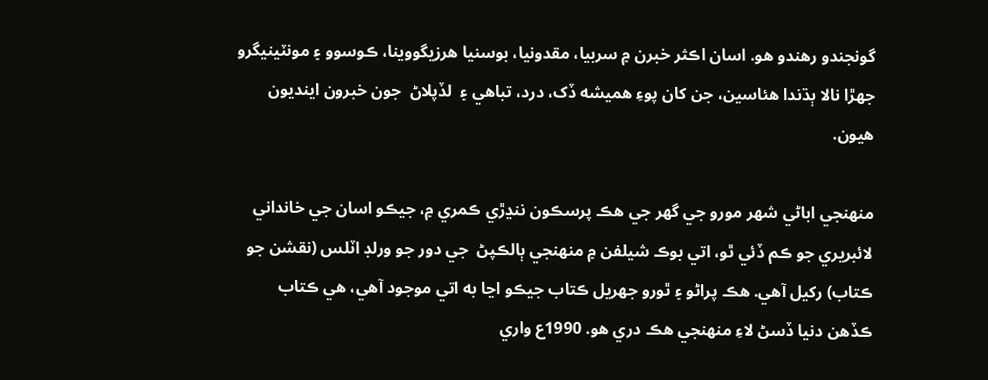گونجندو رهندو هو. اسان اڪثر خبرن ۾ سربيا، مقدونيا، بوسنيا هرزيگووينا، ڪوسوو ۽ مونٽينيگرو جهڙا نالا ٻڌندا هئاسين، جن کان پوءِ هميشه ڏک، درد، تباهي ۽  لڏپلاڻ  جون خبرون اينديون هيون.

منهنجي اباڻي شهر مورو جي گهر جي هڪ پرسڪون ننڍڙي ڪمري ۾، جيڪو اسان جي خانداني لائبريري جو ڪم ڏئي ٿو، اتي بوڪ شيلفن ۾ منهنجي ٻالڪپڻ  جي دور جو ورلڊ اٽلس (نقشن جو ڪتاب) رکيل آهي. هڪ پراڻو ۽ ٿورو جهريل ڪتاب جيڪو اڃا به اتي موجود آهي، هي ڪتاب ڪڏهن دنيا ڏسڻ لاءِ منهنجي هڪ دري هو. 1990ع واري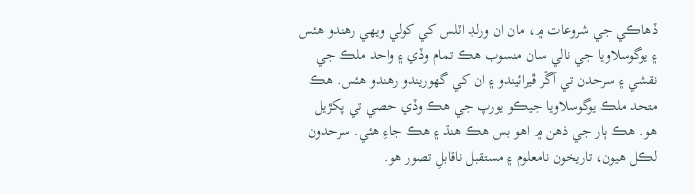ڏهاڪي جي شروعات ۾، مان ان ورلڊ اٽلس کي کولي ويهي رهندو هئس ۽ يوگوسلاويا جي نالي سان منسوب هڪ تمام وڏي ۽ واحد ملڪ جي نقشي ۽ سرحدن تي آڱر ڦيرائيندو ۽ ان کي گهوريندو رهندو هئس. هڪ متحد ملڪ يوگوسلاويا جيڪو يورپ جي هڪ وڏي حصي تي پکڙيل هو. هڪ ٻار جي ذهن ۾ اهو بس هڪ هنڌ ۽ هڪ جاءِ هئي. سرحدون لڪل هيون، تاريخون نامعلوم ۽ مستقبل ناقابلِ تصور هو.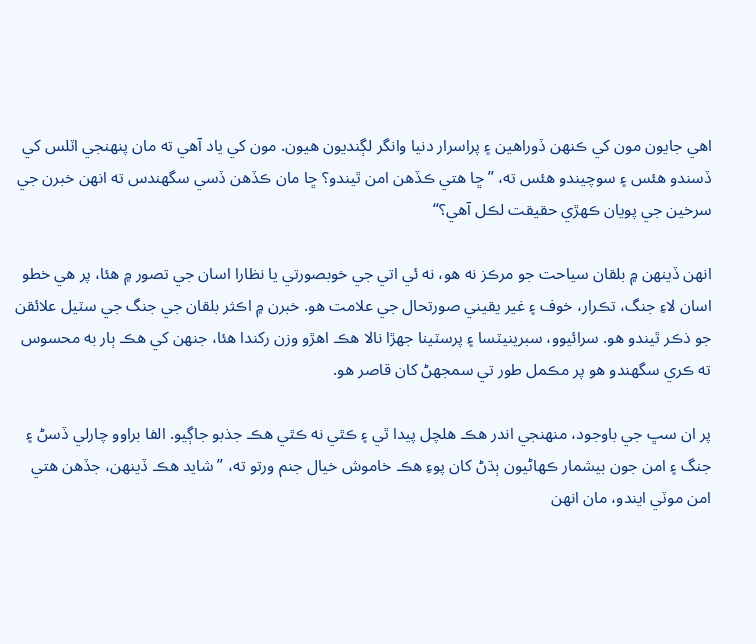اهي جايون مون کي ڪنهن ڏوراهين ۽ پراسرار دنيا وانگر لڳنديون هيون. مون کي ياد آهي ته مان پنهنجي اٽلس کي ڏسندو هئس ۽ سوچيندو هئس ته، ”ڇا هتي ڪڏهن امن ٿيندو؟ ڇا مان ڪڏهن ڏسي سگهندس ته انهن خبرن جي سرخين جي پويان ڪهڙي حقيقت لڪل آهي؟“

انهن ڏينهن ۾ بلقان سياحت جو مرڪز نه هو، نه ئي اتي جي خوبصورتي يا نظارا اسان جي تصور ۾ هئا، پر هي خطو اسان لاءِ جنگ، تڪرار، خوف ۽ غير يقيني صورتحال جي علامت هو. خبرن ۾ اڪثر بلقان جي جنگ جي سٽيل علائقن جو ذڪر ٿيندو هو. سرائيوو، سبرينيٽسا ۽ پرسٽينا جهڙا نالا هڪ اهڙو وزن رکندا هئا، جنهن کي هڪ ٻار به محسوس ته ڪري سگهندو هو پر مڪمل طور تي سمجهڻ کان قاصر هو.

پر ان سڀ جي باوجود، منهنجي اندر هڪ هلچل پيدا ٿي ۽ ڪٿي نه ڪٿي هڪ جذبو جاڳيو. الفا براوو چارلي ڏسڻ ۽ جنگ ۽ امن جون بيشمار ڪهاڻيون ٻڌڻ کان پوءِ هڪ خاموش خيال جنم ورتو ته، ”شايد هڪ ڏينهن، جڏهن هتي امن موٽي ايندو، مان انهن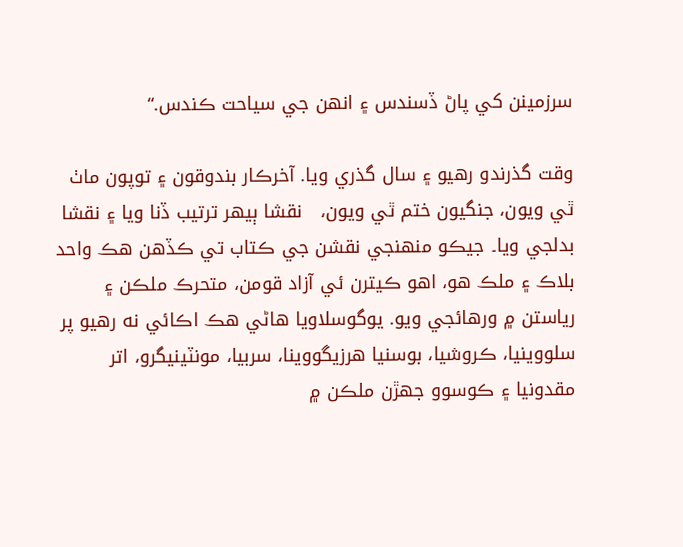سرزمينن کي پاڻ ڏسندس ۽ انهن جي سياحت ڪندس.“

وقت گذرندو رهيو ۽ سال گذري ويا. آخرڪار بندوقون ۽ توپون ماٺ ٿي ويون، جنگيون ختم ٿي ويون،   نقشا ٻيهر ترتيب ڏنا ويا ۽ نقشا بدلجي ويا۔ جيڪو منهنجي نقشن جي ڪتاب تي ڪڏهن هڪ واحد بلاڪ ۽ ملڪ هو، اهو ڪيترن ئي آزاد قومن، متحرڪ ملڪن ۽ رياستن ۾ ورهائجي ويو. يوگوسلاويا هاڻي هڪ اڪائي نه رهيو پر سلووينيا، ڪروشيا، بوسنيا هرزيگووينا، سربيا، مونٽينيگرو، اتر مقدونيا ۽ ڪوسوو جهڙن ملڪن ۾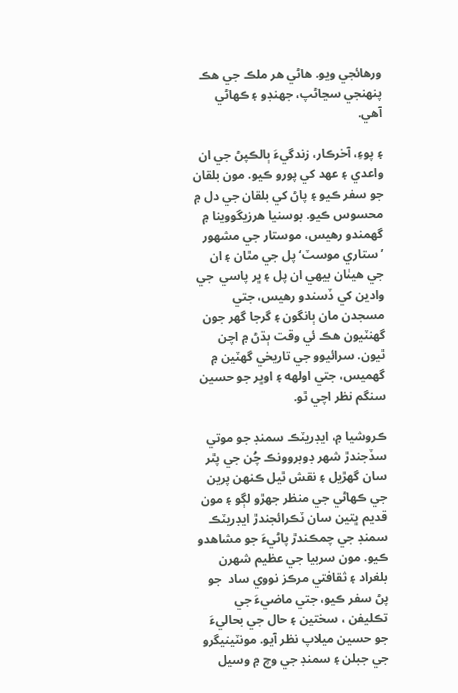ورهائجي ويو. هاڻي هر ملڪ جي هڪ پنهنجي سڃاڻپ، جهنڊو ۽ ڪهاڻي آهي.

۽ پوءِ، آخرڪار، زندگيءَ ٻالڪپڻ جي ان واعدي ۽ عهد کي پورو ڪيو. مون بلقان جو سفر ڪيو ۽ پاڻ کي بلقان جي دل ۾ محسوس ڪيو. بوسنيا هرزيگووينا ۾ گهمندو رهيس، موستار جي مشهور ’ستاري موسٽ‘ پل جي مٿان ۽ ان جي هيٺان بيهي ان پل ۽ ڀر پاسي  جي وادين کي ڏسندو رهيس، جتي مسجدن مان ٻانگون ۽ گرجا گهر جون گهنٽيون هڪ ئي وقت ٻڌڻ ۾ اچن ٿيون. سرائيوو جي تاريخي گهٽين ۾  گهميس، جتي اولهه ۽ اوڀر جو حسين سنگم نظر اچي ٿو.

ڪروشيا ۾، ايڊريٽڪ سمنڊ جو موتي سڏجندڙ شهر ڊوبروونڪ چُن جي پٿر سان گهڙيل ۽ نقش ٿيل ڪنهن پرين جي ڪهاڻي جي منظر جهڙو لڳو ۽ مون قديم ڀتين سان ٽڪرائجندڙ ايڊريٽڪ سمنڊ جي چمڪندڙ پاڻيءَ جو مشاهدو ڪيو. مون سربيا جي عظيم شهرن بلغراد ۽ ثقافتي مرڪز نووي ساد  جو پڻ سفر ڪيو، جتي ماضيءَ جي تڪليفن ، سختين ۽ حال جي بحاليءَ جو حسين ميلاپ نظر آيو. مونٽينيگرو جي جبلن ۽ سمنڊ جي وچ ۾ وسيل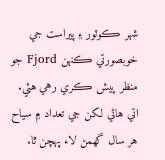شهر ڪوٽور ۽ پيراست جي خوبصورتي ڪنهن Fjord جو منظر پيش ڪري رهي هئي. اتي هاڻي لکن جي تعداد ۾ سياح هر سال گهمڻ لاء پهچن ٿا.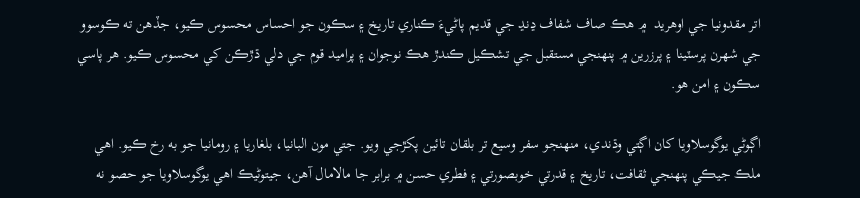اتر مقدونيا جي اوهريد  ۾ هڪ صاف شفاف ڍنڍ جي قديم پاڻيءَ ڪناري تاريخ ۽ سڪون جو احساس محسوس ڪيو، جڏهن ته ڪوسوو جي شهرن پرسٽينا ۽ پرزرين ۾ پنهنجي مستقبل جي تشڪيل ڪندڙ هڪ نوجوان ۽ پراميد قوم جي دلي ڌڙڪن کي محسوس ڪيو. هر پاسي سڪون ۽ امن هو.

اڳوڻي يوگوسلاويا کان اڳتي وڌندي، منهنجو سفر وسيع تر بلقان تائين پکڙجي ويو. جتي مون البانيا، بلغاريا ۽ رومانيا جو به رخ ڪيو. اهي ملڪ جيڪي پنهنجي ثقافت، تاريخ ۽ قدرتي خوبصورتي ۽ فطري حسن ۾ برابر جا مالامال آهن، جيتوڻيڪ اهي يوگوسلاويا جو حصو نه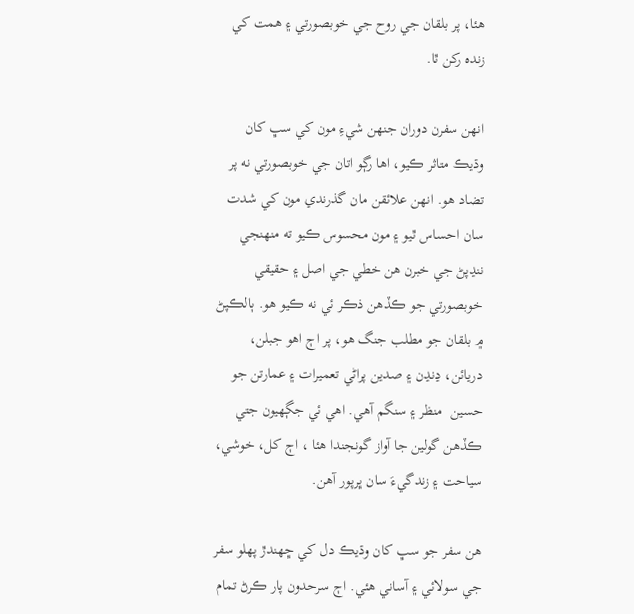هئا، پر بلقان جي روح جي خوبصورتي ۽ همت کي زنده رکن ٿا.

انهن سفرن دوران جنهن شيءِ مون کي سڀ کان وڌيڪ متاثر ڪيو، اها رڳو اتان جي خوبصورتي نه پر تضاد هو. انهن علائقن مان گذرندي مون کي شدت سان احساس ٿيو ۽ مون محسوس ڪيو ته منهنجي ننڍپڻ جي خبرن هن خطي جي اصل ۽ حقيقي خوبصورتي جو ڪڏهن ذڪر ئي نه ڪيو هو. ٻالڪپڻ ۾ بلقان جو مطلب جنگ هو، پر اڄ اهو جبلن، دريائن، ڍنڍن ۽ صدين پراڻي تعميرات ۽ عمارتن جو حسين  منظر ۽ سنگم آهي. اهي ئي جڳهيون جتي ڪڏهن گولين جا آواز گونجندا هئا ، اڄ کل، خوشي، سياحت ۽ زندگيءَ سان ڀرپور آهن.

هن سفر جو سڀ کان وڌيڪ دل کي ڇهندڙ پهلو سفر جي سولائي ۽ آساني هئي. اڄ سرحدون پار ڪرڻ تمام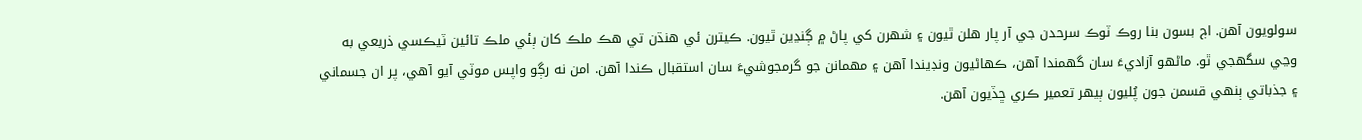سولويون آهن. اڄ بسون بنا روڪ ٽوڪ سرحدن جي آر پار هلن ٿيون ۽ شهرن کي پاڻ ۾ ڳنڍين ٿيون. ڪيترن ئي هنڌن تي هڪ ملڪ کان ٻئي ملڪ تائين ٽيڪسي ذريعي به وڃي سگهجي ٿو. ماڻهو آزاديءَ سان گهمندا آهن، ڪهاڻيون ونڊيندا آهن ۽ مهمانن جو گرمجوشيءَ سان استقبال ڪندا آهن. امن نه رڳو واپس موٽي آيو آهي، پر ان جسماني ۽ جذباتي ٻنهي قسمن جون پُليون ٻيهر تعمير ڪري ڇڏيون آهن.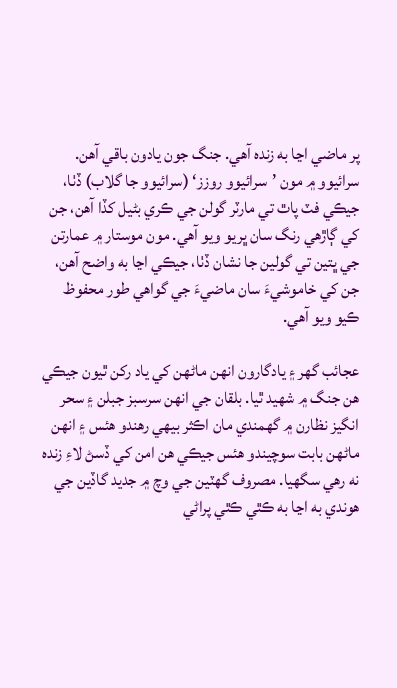پر ماضي اڃا به زنده آهي. جنگ جون يادون باقي آهن. سرائيوو ۾ مون ’سرائيوو روزز‘ (سرائيوو جا گلاب) ڏٺا، جيڪي فٽ پاٿ تي مارٽر گولن جي ڪري بڻيل کڏا آهن، جن کي ڳاڙهي رنگ سان ڀريو ويو آهي. مون موستار ۾ عمارتن جي ڀتين تي گولين جا نشان ڏٺا، جيڪي اڃا به واضح آهن، جن کي خاموشيءَ سان ماضيءَ جي گواهي طور محفوظ ڪيو ويو آهي.

عجائب گهر ۽ يادگارون انهن ماڻهن کي ياد رکن ٿيون جيڪي هن جنگ ۾ شهيد ٿيا. بلقان جي انهن سرسبز جبلن ۽ سحر انگيز نظارن ۾ گهمندي مان اڪثر بيهي رهندو هئس ۽ انهن ماڻهن بابت سوچيندو هئس جيڪي هن امن کي ڏسڻ لاءِ زنده نه رهي سگهيا. مصروف گهٽين جي وچ ۾ جديد گاڏين جي هوندي به اڃا به ڪٿي ڪٿي پراڻي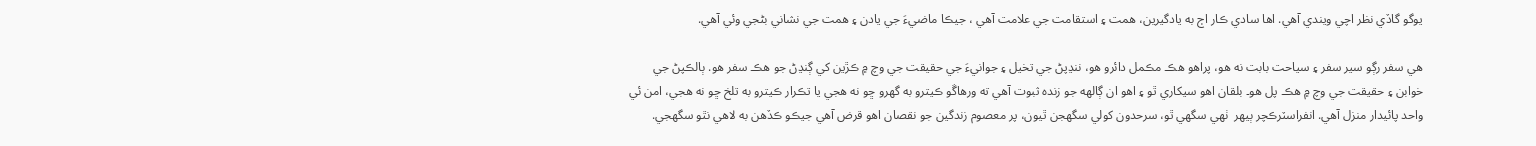يوگو گاڏي نظر اچي ويندي آهي. اها سادي ڪار اڄ به يادگيرين، همت ۽ استقامت جي علامت آهي ، جيڪا ماضيءَ جي يادن ۽ همت جي نشاني بڻجي وئي آهي.

هي سفر رڳو سير سفر ۽ سياحت بابت نه هو، پراهو هڪ مڪمل دائرو هو، ننڍپڻ جي تخيل ۽ جوانيءَ جي حقيقت جي وچ ۾ ڪڙين کي ڳنڍڻ جو هڪ سفر هو. ٻالڪپڻ جي خوابن ۽ حقيقت جي وچ ۾ هڪ پل هو۔ بلقان اهو سيکاري ٿو ۽ اهو ان ڳالهه جو زنده ثبوت آهي ته ورهاڱو ڪيترو به گهرو ڇو نه هجي يا تڪرار ڪيترو به تلخ ڇو نه هجي، امن ئي واحد پائيدار منزل آهي. انفراسٽرڪچر ٻيهر  ٺهي سگهي ٿو، سرحدون کولي سگهجن ٿيون، پر معصوم زندگين جو نقصان اهو قرض آهي جيڪو ڪڏهن به لاهي نٿو سگهجي.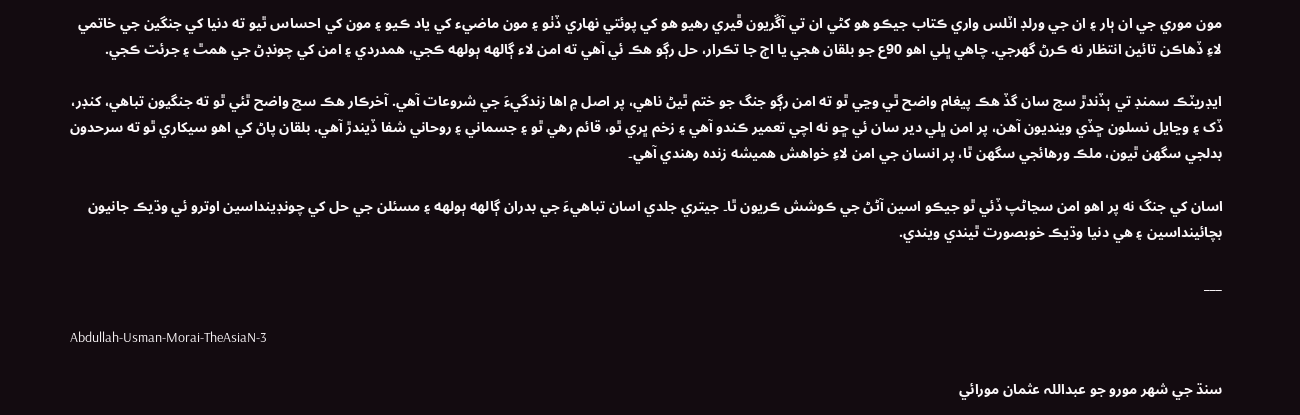مون موري جي ان ٻار ۽ ان جي ورلڊ اٽلس واري ڪتاب جيڪو هو کڻي ان تي آڱريون ڦيري رهيو هو کي پوئتي نهاري ڏٺو ۽ مون ماضيء کي ياد ڪيو ۽ مون کي احساس ٿيو ته دنيا کي جنگين جي خاتمي لاءِ ڏهاڪن تائين انتظار نه ڪرڻ گهرجي. چاهي ڀلي اهو 90ع جو بلقان هجي يا اڄ جا تڪرار، حل رڳو هڪ ئي آهي ته امن لاء ڳالهه ٻولهه ڪجي، همدردي ۽ امن کي چونڊڻ جي همٿ ۽ جرئت ڪجي.

ايڊريٽڪ سمنڊ تي ٻڏندڙ سج سان گڏ هڪ پيغام واضح ٿي وڃي ٿو ته امن رڳو جنگ جو ختم ٿيڻ ناهي، پر اصل ۾ اها زندگيءَ جي شروعات آهي. آخرڪار هڪ سچ واضح ٿئي ٿو ته جنگيون تباهي، کنڊر، ڏک ۽ وڃايل نسلون ڇڏي وينديون آهن، پر امن ڀلي دير سان ئي ڇو نه اچي تعمير ڪندو آهي ۽ زخم ڀري ٿو، قائم رهي ٿو ۽ جسماني ۽ روحاني شفا ڏيندڙ آهي. بلقان پاڻ کي اهو سيکاري ٿو ته سرحدون بدلجي سگهن ٿيون، ملڪ ورهائجي سگهن ٿا، پر انسان جي امن لاءِ خواهش هميشه زنده رهندي آهي۔

اسان کي جنگ نه پر اهو امن سڃاڻپ ڏئي ٿو جيڪو اسين آڻڻ جي ڪوشش ڪريون ٿا۔ جيتري جلدي اسان تباهيءَ جي بدران ڳالهه ٻولهه ۽ مسئلن جي حل کي چونڊينداسين اوترو ئي وڌيڪ جانيون بچائينداسين ۽ هي دنيا وڌيڪ خوبصورت ٿيندي ويندي.

___

Abdullah-Usman-Morai-TheAsiaN-3

سنڌ جي شھر مورو جو عبداللہ عثمان مورائي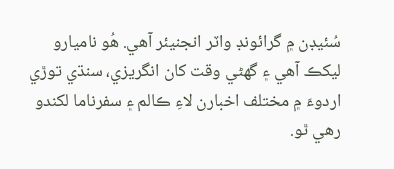سُئيڊن ۾ گرائونڊ واٽر انجنيئر آھي. ھُو ناميارو ليکڪ آھي ۽ گھڻي وقت کان انگريزي، سنڌي توڙي اردوءَ ۾ مختلف اخبارن لاءِ ڪالم ۽ سفرناما لکندو رھي ٿو.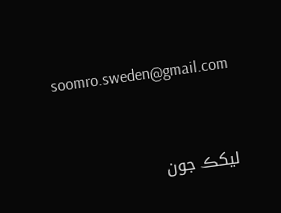soomro.sweden@gmail.com



ليکڪ جون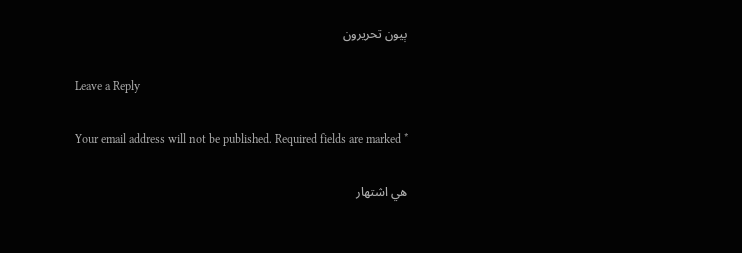ٻيون تحريرون

Leave a Reply

Your email address will not be published. Required fields are marked *

هي اشتهار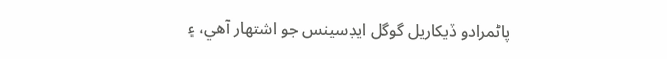پاڻمرادو ڏيکاريل گوگل ايڊسينس جو اشتهار آهي، ۽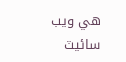هي ويب سائيٽ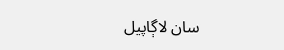سان لاڳاپيل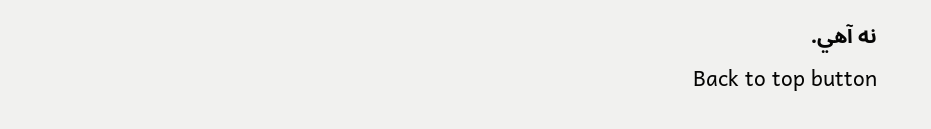نه آهي.
Back to top button